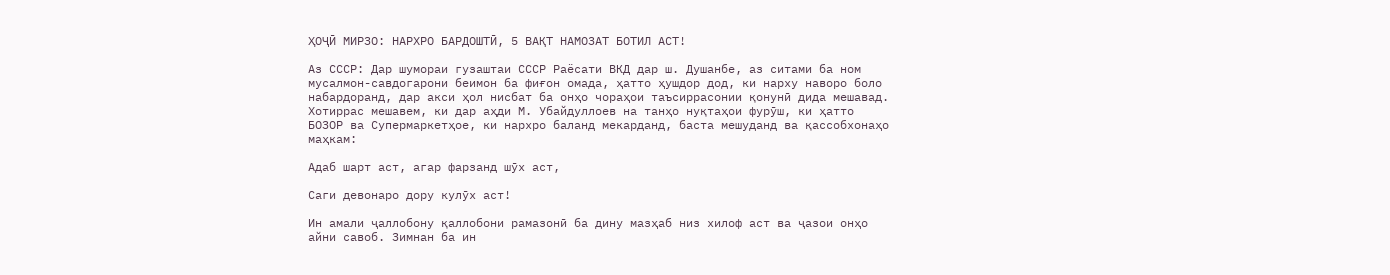ҲОҶӢ МИРЗО: НАРХРО БАРДОШТӢ, 5 ВАҚТ НАМОЗАТ БОТИЛ АСТ!

Аз СССР: Дар шумораи гузаштаи СССР Раёсати ВКД дар ш. Душанбе, аз ситами ба ном мусалмон-савдогарони беимон ба фиғон омада, ҳатто ҳушдор дод, ки нарху наворо боло набардоранд, дар акси ҳол нисбат ба онҳо чораҳои таъсиррасонии қонунӣ дида мешавад. Хотиррас мешавем, ки дар аҳди М. Убайдуллоев на танҳо нуқтаҳои фурӯш, ки ҳатто БОЗОР ва Супермаркетҳое, ки нархро баланд мекарданд, баста мешуданд ва қассобхонаҳо маҳкам:

Адаб шарт аст, агар фарзанд шӯх аст,

Саги девонаро дору кулӯх аст!

Ин амали ҷаллобону қаллобони рамазонӣ ба дину мазҳаб низ хилоф аст ва ҷазои онҳо айни савоб. Зимнан ба ин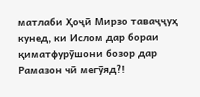матлаби Ҳоҷӣ Мирзо таваҷҷуҳ кунед, ки Ислом дар бораи қиматфурӯшони бозор дар Рамазон чӣ мегӯяд?!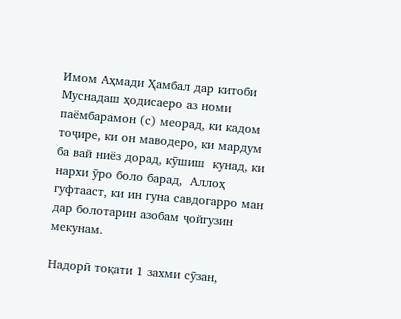Имом Аҳмади Ҳамбал дар китоби Муснадаш ҳодисаеро аз номи паёмбарамон (с) меорад, ки кадом тоҷире, ки он маводеро, ки мардум ба вай ниёз дорад, кӯшиш  кунад, ки нархи ӯро боло барад,  Аллоҳ гуфтааст, ки ин гуна савдогарро ман дар болотарин азобам ҷойгузин мекунам.

Надорӣ тоқати 1 захми сӯзан,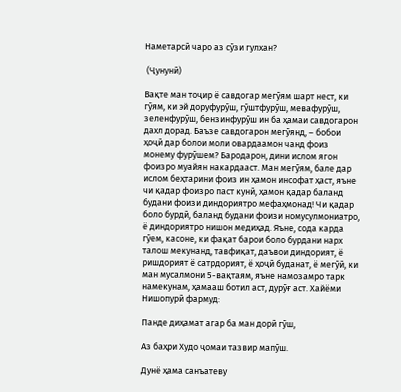Наметарсӣ чаро аз сӯзи гулхан?

 (Ҷунунӣ)

Вақте ман тоҷир ё савдогар мегӯям шарт нест, ки гӯям, ки эй доруфурӯш, гӯштфурӯш, мевафурӯш, зеленфурӯш, бензинфурӯш ин ба ҳамаи савдогарон дахл дорад. Баъзе савдогарон мегӯянд, – бобои ҳоҷӣ дар болои моли овардаамон чанд фоиз монему фурӯшем? Бародарон, дини ислом ягон фоизро муайян накардааст. Ман мегӯям, бале дар ислом беҳтарини фоиз ин ҳамон инсофат ҳаст, яъне чи қадар фоизро паст кунӣ, ҳамон қадар баланд  будани фоизи диндориятро мефаҳмонад! Чи қадар боло бурдӣ, баланд будани фоизи номусулмониатро, ё диндориятро нишон медиҳад. Яъне, сода карда гӯем, касоне, ки фақат барои боло бурдани нарх талош мекунанд, тавфиқат, даъвои диндорият, ё ришдорият ё сатрдорият, ё ҳоҷӣ буданат, ё мегӯӣ, ки ман мусалмони 5-вақтаям, яъне намозамро тарк намекунам, ҳамааш ботил аст, дурӯғ аст. Хайёми Нишопурӣ фармуд:

Панде диҳамат агар ба ман дорӣ гӯш,

Аз баҳри Худо ҷомаи тазвир мапӯш.

Дунё ҳама санъатеву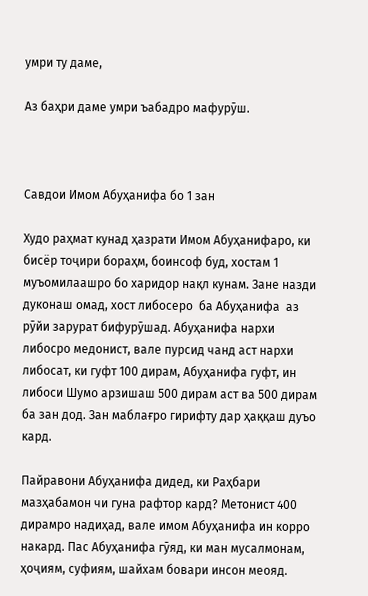умри ту даме,

Аз баҳри даме умри ъабадро мафурӯш.



Савдои Имом Абуҳанифа бо 1 зан

Худо раҳмат кунад ҳазрати Имом Абуҳанифаро, ки бисёр тоҷири бораҳм, боинсоф буд, хостам 1 муъомилаашро бо харидор нақл кунам. Зане назди дуконаш омад, хост либосеро  ба Абуҳанифа  аз рӯйи зарурат бифурӯшад. Абуҳанифа нархи либосро медонист, вале пурсид чанд аст нархи либосат, ки гуфт 100 дирам, Абуҳанифа гуфт, ин либоси Шумо арзишаш 500 дирам аст ва 500 дирам ба зан дод. Зан маблағро гирифту дар ҳаққаш дуъо кард.

Пайравони Абуҳанифа дидед, ки Раҳбари мазҳабамон чи гуна рафтор кард? Метонист 400 дирамро надиҳад, вале имом Абуҳанифа ин корро накард. Пас Абуҳанифа гӯяд, ки ман мусалмонам, ҳоҷиям, суфиям, шайхам бовари инсон меояд.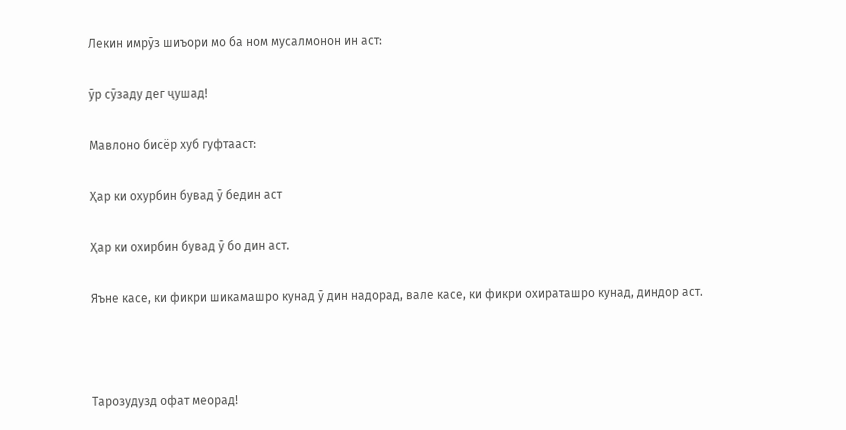Лекин имрӯз шиъори мо ба ном мусалмонон ин аст:

ӯр сӯзаду дег ҷушад!

Мавлоно бисёр хуб гуфтааст:

Ҳар ки охурбин бувад ӯ бедин аст

Ҳар ки охирбин бувад ӯ бо дин аст.

Яъне касе, ки фикри шикамашро кунад ӯ дин надорад, вале касе, ки фикри охираташро кунад, диндор аст.



Тарозудузд офат меорад!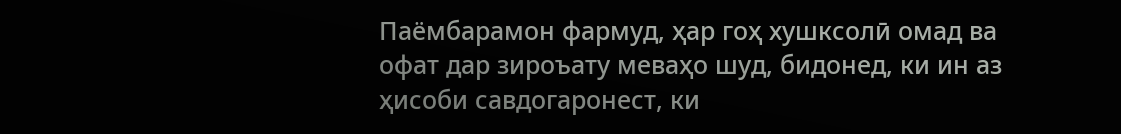Паёмбарамон фармуд, ҳар гоҳ хушксолӣ омад ва офат дар зироъату меваҳо шуд, бидонед, ки ин аз ҳисоби савдогаронест, ки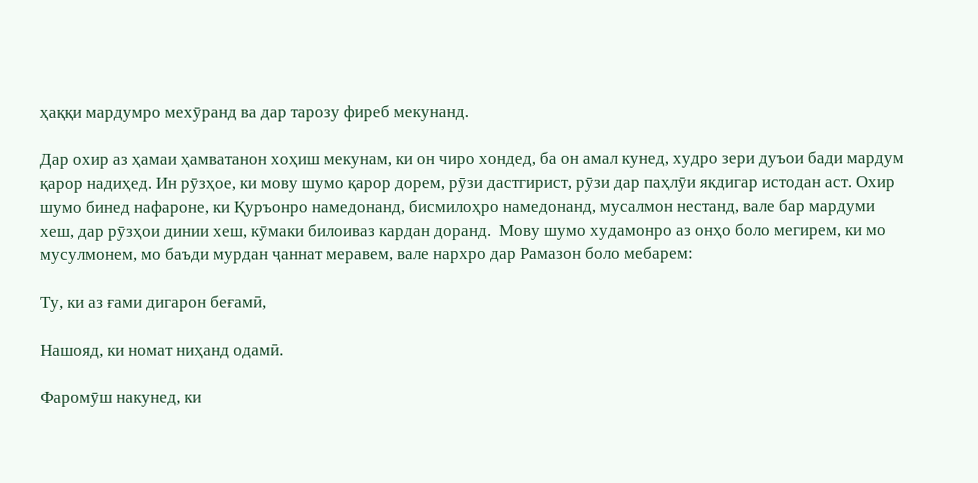ҳаққи мардумро мехӯранд ва дар тарозу фиреб мекунанд.

Дар охир аз ҳамаи ҳамватанон хоҳиш мекунам, ки он чиро хондед, ба он амал кунед, худро зери дуъои бади мардум қарор надиҳед. Ин рӯзҳое, ки мову шумо қарор дорем, рӯзи дастгирист, рӯзи дар паҳлӯи якдигар истодан аст. Охир шумо бинед нафароне, ки Қуръонро намедонанд, бисмилоҳро намедонанд, мусалмон нестанд, вале бар мардуми хеш, дар рӯзҳои динии хеш, кӯмаки билоиваз кардан доранд.  Мову шумо худамонро аз онҳо боло мегирем, ки мо мусулмонем, мо баъди мурдан ҷаннат меравем, вале нархро дар Рамазон боло мебарем:

Ту, ки аз ғами дигарон беғамӣ,

Нашояд, ки номат ниҳанд одамӣ.

Фаромӯш накунед, ки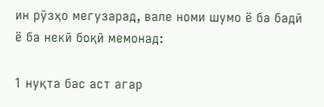ин рӯзҳо мегузарад, вале номи шумо ё ба бадӣ ё ба некӣ боқӣ мемонад:

1 нуқта бас аст агар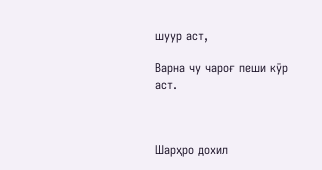шуур аст,

Варна чу чароғ пеши кӯр аст.



Шарҳро дохил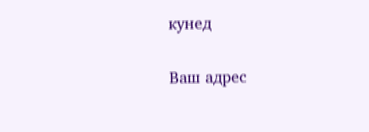кунед

Ваш адрес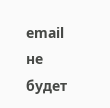email не будет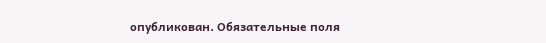опубликован. Обязательные поля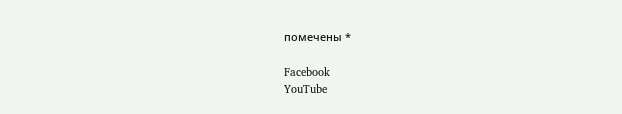помечены *

Facebook
YouTube